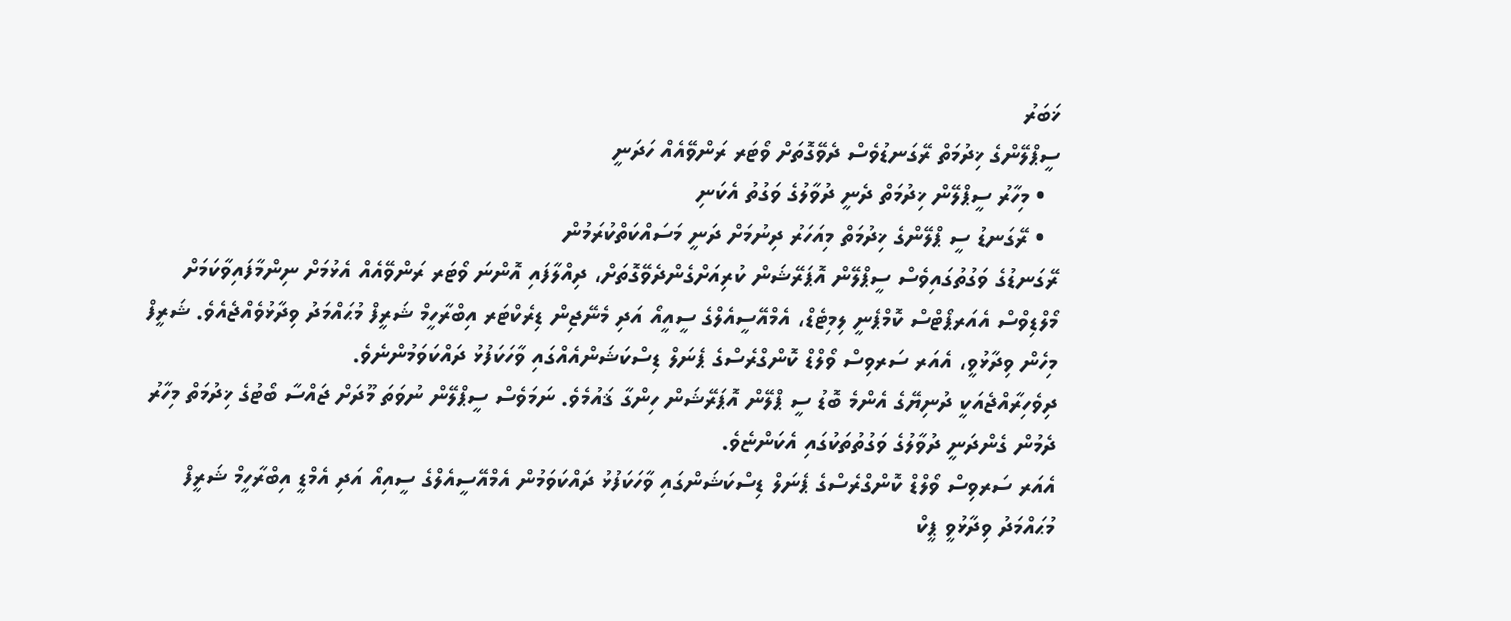ޚަބަރު
ސީޕްލޭންގެ ޚިދުމަތް ރޭގަނޑުވެސް ދެވޭގޮތަށް ވޯޓަރ ރަންވޭއެއް ހަދަނީ
  • މިހާރު ސީޕްލޭން ޚިދުމަތް ދެނީ ދުވާލުގެ ވަގުތު އެކަނި
  • ރޭގަނޑު ސީ ޕްލޭންގެ ޚިދުމަތް މިއަހަރު ދިނުމަށް ދަނީ މަސައްކަތްކުރަމުން
ރޭގަނޑުގެ ވަގުތުގައިވެސް ސީޕްލޭން އޮޕަރޭޝަން ކުރިއަށްގެންދެވޭގޮތަށް، ދިއްލާފައި އޮންނަ ވޯޓަރ ރަންވޭއެއް އެޅުމަށް ނިންމާފައިވާކަމަށް މޯލްޑިވްސް އެއަރޕޯޓްސް ކޮމްޕެނީ ލިމިޓެޑް، އެމްއޭސީއެލްގެ ސީއީއޯ އަދި މެނޭޖިން ޑިރެކްޓަރ އިބްރާހީމް ޝަރީފް މުޙައްމަދު ވިދާޅުވެއްޖެއެވެ. ޝަރީފް މިހެން ވިދާޅުވީ، އެއަރ ސަރވިސް ވޯލްޑް ކޮންގްރެސްގެ ޕެނަލް ޑިސްކަޝަންއެއްގައި ވާހަކަފުޅު ދައްކަވަމުންނެވެ.
ދިވެހިރާއްޖެއަކީ ދުނިޔޭގެ އެންމެ ބޮޑު ސީ ޕްލޭން އޮޕަރޭޝަން ހިންގާ ޤައުމެވެ. ނަމަވެސް ސީޕްލޭން ނުވަތަ މޫދަށް ޖައްސާ ބޯޓުގެ ޚިދުމަތް މިހާރު ދެމުން ގެންދަނީ ދުވާލުގެ ވަގުތުތަކުގައި އެކަންޏެވެ.
އެއަރ ސަރވިސް ވޯލްޑް ކޮންގްރެސްގެ ޕެނަލް ޑިސްކަޝަންގައި ވާހަކަފުޅު ދައްކަވަމުން އެމްއޭސީއެލްގެ ސީއިއޯ އަދި އެމްޑީ އިބްރާހީމް ޝަރީފް މުޙައްމަދު ވިދާޅުވީ ޕީކް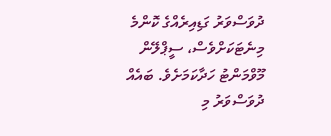ދުވަސްވަރު ގަޑިއިރެއްގެ ކޮންމެ މިނެޓަކަށްވެސް، ސީޕްލޭން މޫވްމަންޓު ހަދާކަމަށެވެ. ބައެއް ދުވަސްވަރު މި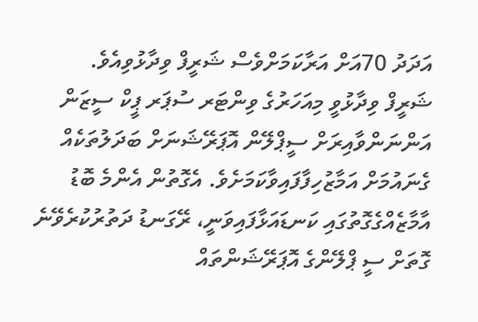އަދަދު 70އަށް އަރާކަމަށްވެސް ޝަރީފް ވިދާޅުވިއެވެ.
ޝަރީފް ވިދާޅުވީ މިއަހަރުގެ ވިންޓަރ ސުޕަރ ޕީކް ސީޒަން އަންނަންވާއިރަށް ސީޕްލޭން އޮޕަރޭޝަނަށް ބަދަލުތަކެއް ގެނައުމަށް އަމާޒުހިފާފައިވާކަމަށެވެ. އެގޮތުން އެންމެ ބޮޑު އާމާޒެއްގެގޮތުގައި ކަނޑައަޅާފައިވަނީ، ރޭގަނޑު ދަތުރުކުރެވޭނެ ގޮތަށް ސީ ޕްލޭންގެ އޮޕަރޭޝަންތައް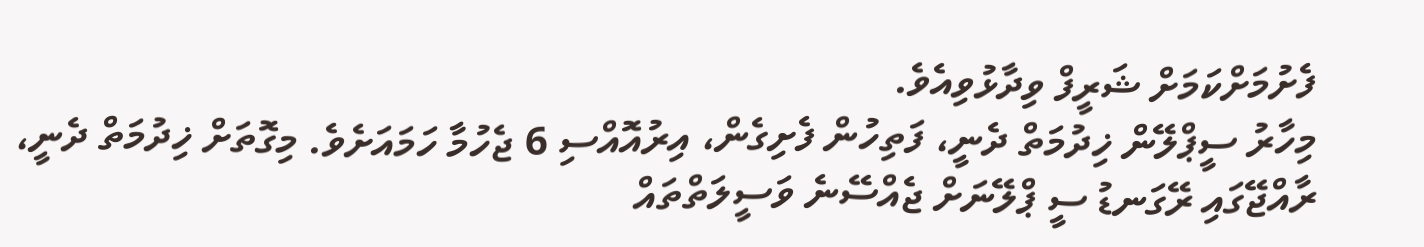ފެށުމަށްކަމަށް ޝަރީފް ވިދާޅުވިއެވެ.
މިހާރު ސީޕްލޭން ޚިދުމަތް ދެނީ، ފަތިހުން ފެށިގެން، އިރުއޮއްސި 6 ޖެހުމާ ހަމައަށެވެ. މިގޮތަށް ޚިދުމަތް ދެނީ، ރާއްޖޭގައި ރޭގަނޑު ސީ ޕްލޭނަށް ޖެއްސޭނެ ވަސީލަތްތައް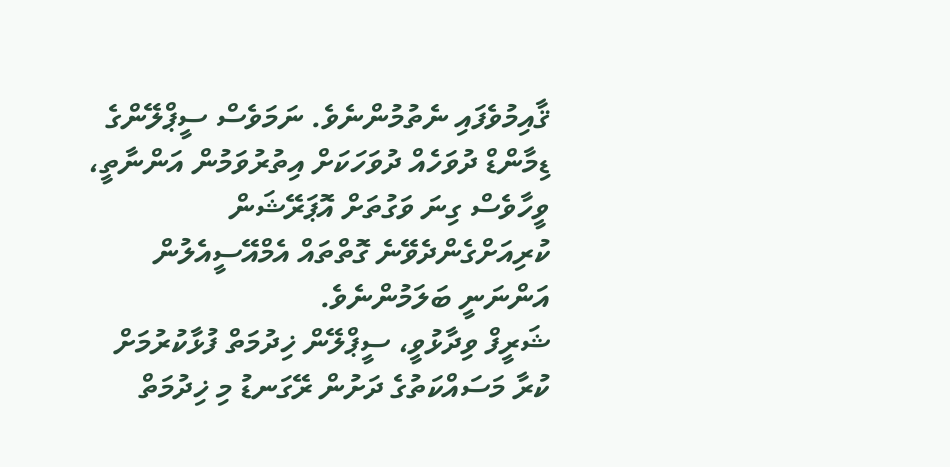ޤާއިމުވެފައި ނެތުމުންނެވެ. ނަމަވެސް ސީޕްލޭންގެ ޑިމާންޑް ދުވަހެއް ދުވަހަކަށް އިތުރުވަމުން އަންނާތީ، ވީހާވެސް ގިނަ ވަގުތަށް އޮޕަރޭޝަން ކުރިއަށްގެންދެވޭނެ ގޮތްތައް އެމްއޭސީއެލުން އަންނަނީ ބަލަމުންނެވެ.
ޝަރީފް ވިދާޅުވީ، ސީޕްލޭން ޚިދުމަތް ފުޅާކުރުމަށް ކުރާ މަސައްކަތުގެ ދަށުން ރޭގަނޑު މި ޚިދުމަތް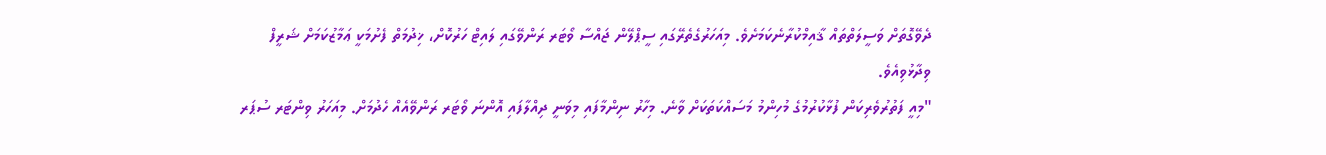ދެވޭގޮތަށް ވަސީލަތްތައް ޤާއިމްކުރާނެކަމަށެވެ. މިއަހަރުގެތެރޭގައި ސީޕްލޭން ޖައްސާ ވޯޓަރ ރަންވޭގައި ލައިޓް ހަރުކޮށް، ޚިދުމަތް ފެށުމަކީ ޢަމާޒުކަމަށް ޝަރީފް ވިދާޅުވިއެވެ.
"މިއީ ފަތުރުވެރިކަން ފުޅާކުރުމުގެ މުހިންމު މަސައްކަތަކަށް ވާނެ. މިހާރު ނިންމާފައި މިވަނީ ދިއްލާފައި އޮންނަ ވޯޓަރ ރަންވޭއެއް ހެދުމަށް. މިއަހަރު ވިންޓަރ ސުޕަރ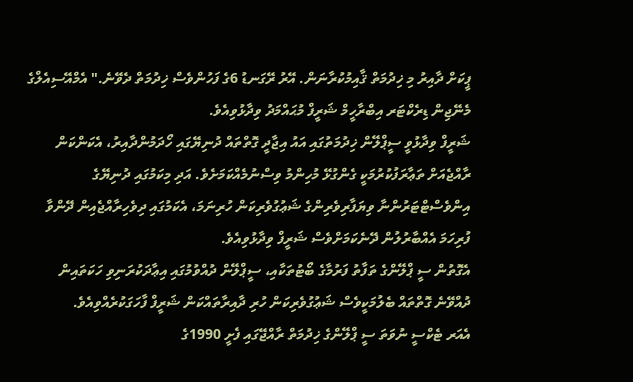ޕީކަށް ދާއިރު މި ޚިދުމަތް ޤާއިމުކުރާނަން. އޭރު ރޭގަނޑު 6ގެ ފަހުންވެސް ޚިދުމަތް ދެވޭނެ." އެމްއޭސިއެލްގެ މެނޭޖިން ޑިރެކްޓަރ އިބްރާހީމް ޝަރީފް މުޙައްމަދު ވިދާޅުވިއެވެ.
ޝަރީފް ވިދާޅުވީ ސީޕްލޭން ޚިދުމަތުގައި އައު އިޖާދީ ގޮތްތައް ދުނިޔޭގައި ހޯދަމުންދާއިރު، އެކަންކަން ރާއްޖެއަށް ތަޢާރަފުކުރުމަކީ ގެންގުޅޭ މުހިންމު ވިސްނުމެއްކަމަށެވެ. އަދި މިކަމުގައި ދުނިޔޭގެ އިންވެސްޓްޓަރުންނާ ވިޔަފާރިވެރިންގެ ޝަޢުގުވެރިކަން ހުރިނަމަ، އެކަމުގައި ދިވެހިރާއްޖެއިން ދޭންވާ ފުރިހަމަ އެއްބާރުލުން ދޭނެކަމަށްވެސް ޝަރީފް ވިދާޅުވިއެވެ.
އެގޮތުން ސީ ޕްލޭންގެ ތަފާތު ފަރުމާގެ ބޯޓުތަކާއި، ސީޕްލޭން ދުއްވުމުގައި އިޢާދަކުރަނިވި ހަކަތައިން ދުއްވޭނެ ގޮތްތައް ބެލުމަކީވެސް ޝަޢުގުވެރިކަން ހުރި ދާއިރާތައްކަން ޝަރީފް ފާހަގަކުރެއްވިއެވެ.
އެއަރ ޓެކްސީ ނުވަތަ ސީ ޕްލޭންގެ ޚިދުމަތް ރާއްޖޭގައި ފެށީ 1990ގެ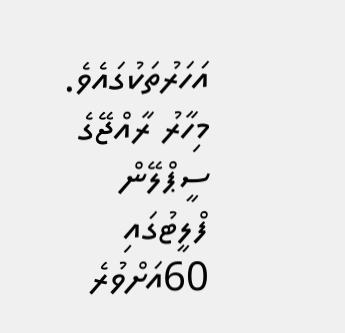އަހަރުތަކުގައެވެ. މިހާރު ރާއްޖޭގެ ސީޕްލޭން ފްލީޓުގައި 60އަށްވުރެ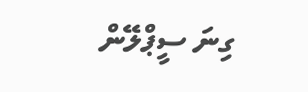ގިނަ ސީޕްލޭން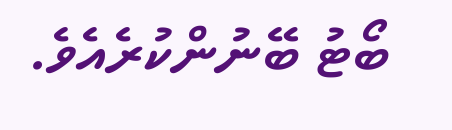ބޯޓު ބޭނުންކުރެއެވެ.